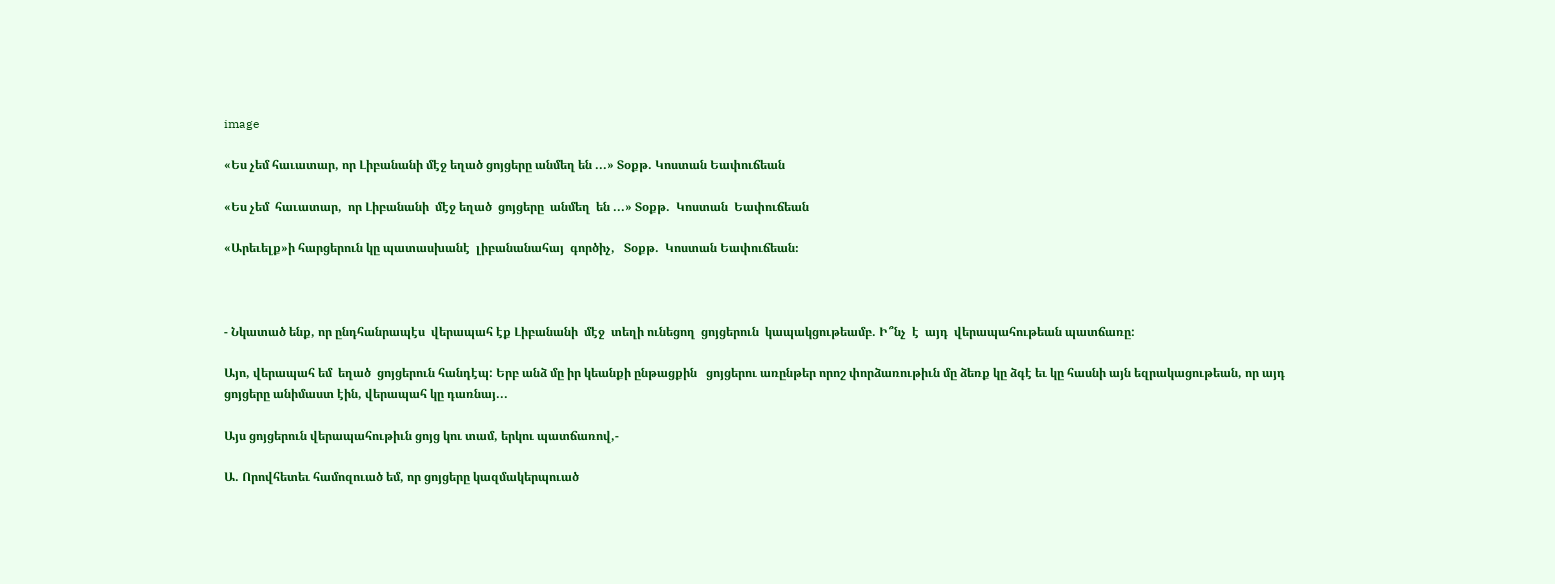image

«Ես չեմ հաւատար, որ Լիբանանի մէջ եղած ցոյցերը անմեղ են ...» Տօքթ. Կոստան Եափուճեան

«Ես չեմ  հաւատար,  որ Լիբանանի  մէջ եղած  ցոյցերը  անմեղ  են ...» Տօքթ.  Կոստան  Եափուճեան

«Արեւելք»ի հարցերուն կը պատասխանէ  լիբանանահայ  գործիչ,   Տօքթ.  Կոստան Եափուճեան։



- Նկատած ենք, որ ընդհանրապէս  վերապահ էք Լիբանանի  մէջ  տեղի ունեցող  ցոյցերուն  կապակցութեամբ. Ի՞նչ  է  այդ  վերապահութեան պատճառը:

Այո, վերապահ եմ  եղած  ցոյցերուն հանդէպ: Երբ անձ մը իր կեանքի ընթացքին   ցոյցերու առընթեր որոշ փորձառութիւն մը ձեռք կը ձգէ եւ կը հասնի այն եզրակացութեան, որ այդ  ցոյցերը անիմաստ էին, վերապահ կը դառնայ...

Այս ցոյցերուն վերապահութիւն ցոյց կու տամ, երկու պատճառով,-

Ա. Որովհետեւ համոզուած եմ, որ ցոյցերը կազմակերպուած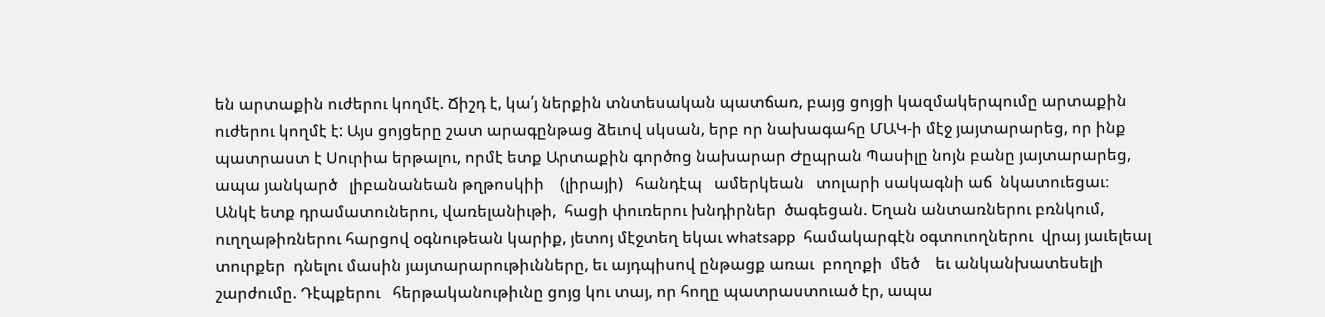են արտաքին ուժերու կողմէ. Ճիշդ է, կա՛յ ներքին տնտեսական պատճառ, բայց ցոյցի կազմակերպումը արտաքին ուժերու կողմէ է: Այս ցոյցերը շատ արագընթաց ձեւով սկսան, երբ որ նախագահը ՄԱԿ-ի մէջ յայտարարեց, որ ինք պատրաստ է Սուրիա երթալու, որմէ ետք Արտաքին գործոց նախարար Ժըպրան Պասիլը նոյն բանը յայտարարեց, ապա յանկարծ   լիբանանեան թղթոսկիի    (լիրայի)   հանդէպ   ամերկեան   տոլարի սակագնի աճ  նկատուեցաւ։  Անկէ ետք դրամատուներու, վառելանիւթի,  հացի փուռերու խնդիրներ  ծագեցան. Եղան անտառներու բռնկում, ուղղաթիռներու հարցով օգնութեան կարիք, յետոյ մէջտեղ եկաւ whatsapp  համակարգէն օգտուողներու  վրայ յաւելեալ  տուրքեր  դնելու մասին յայտարարութիւնները, եւ այդպիսով ընթացք առաւ  բողոքի  մեծ    եւ անկանխատեսելի շարժումը. Դէպքերու   հերթականութիւնը ցոյց կու տայ, որ հողը պատրաստուած էր, ապա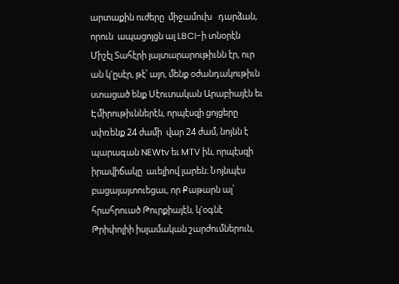արտաքին ուժերը  միջամուխ   դարձան, որուն  ապացոյցն ալ LBCI-ի տնօրէն Միշէլ Տահէրի յայտարարութիւնն էր, ուր  ան կ'ըսէր, թէ՝ այո, մենք օժանդակութիւն ստացած ենք Սէուտական Արաբիայէն եւ Էմիրութիւններէն, որպէսզի ցոյցերը սփռենք 24 ժամի  վար 24 ժամ, նոյնն է պարագան NEWtv եւ MTV ին, որպէսզի  իրավիճակը  աւելիով լարեն։ Նոյնպէս բացայայտուեցաւ, որ Քաթարն ալ՝ հրահրուած Թուրքիայէն, կ'օգնէ Թրիփոլիի իսլամական շարժումներուն,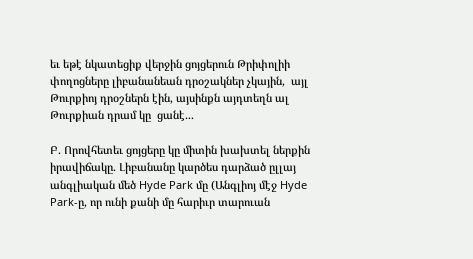եւ եթէ նկատեցիք վերջին ցոյցերուն Թրիփոլիի փողոցները լիբանանեան դրօշակներ չկային,  այլ Թուրքիոյ դրօշներն էին, այսինքն այդտեղն ալ Թուրքիան դրամ կը  ցանէ...

Բ. Որովհետեւ ցոյցերը կը միտին խախտել ներքին իրավիճակը. Լիբանանը կարծես դարձած ըլլայ անգլիական մեծ Hyde Park մը (Անգլիոյ մէջ Hyde Park-ը, որ ունի քանի մը հարիւր տարուան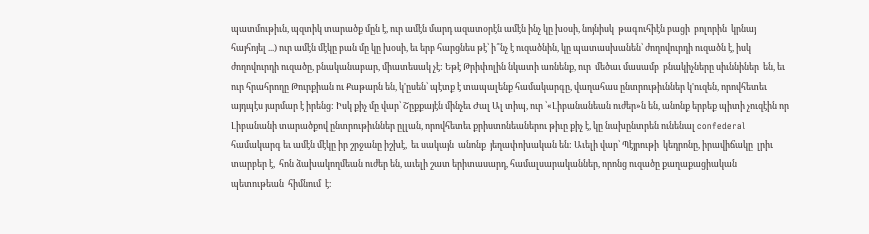պատմութիւն, պզտիկ տարածք մըն է, ուր ամէն մարդ ազատօրէն ամէն ինչ կը խօսի, նոյնիսկ  թագուհիէն բացի  բոլորին  կրնայ հայհոյել ...) ուր ամէն մէկը բան մը կը խօսի, եւ երբ հարցնես թէ՝ ի՞նչ է ուզածնին, կը պատասխանեն՝ ժողովուրդի ուզածն է, իսկ ժողովուրդի ուզածը, բնականաբար, միատեսակ չէ: Եթէ Թրիփոլին նկատի առնենք, ուր  մեծաւ մասամբ  բնակիչները սիւննիներ  են, եւ ուր հրահրողը Թուրքիան ու Քաթարն են, կ'ըսեն՝ պէտք է տապալենք համակարգը, վաղահաս ընտրութիւններ կ'ուզեն, որովհետեւ այդպէս յարմար է իրենց: Իսկ քիչ մը վար՝ Շըքքայէն մինչեւ Ժալ Ալ տիպ, ուր ՝«Լիբանանեան ուժեր»ն են, անոնք երբեք պիտի չուզէին որ  Լիբանանի տարածքով ընտրութիւններ ըլլան, որովհետեւ քրիստոնեաներու թիւը քիչ է, կը նախընտրեն ունենալ confederal համակարգ եւ ամէն մէկը իր շրջանը իշխէ,  եւ սակայն  անոնք  յեղափոխական են: Աւելի վար՝ Պէյրութի  կեդրոնը, իրավիճակը  լրիւ տարբեր է,  հոն ձախակողմեան ուժեր են, աւելի շատ երիտասարդ, համալսարականներ, որոնց ուզածը քաղաքացիական  պետութեան  հիմնում  է։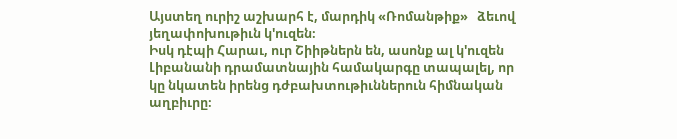Այստեղ ուրիշ աշխարհ է, մարդիկ «Ռոմանթիք»   ձեւով յեղափոխութիւն կ'ուզեն։
Իսկ դէպի Հարաւ, ուր Շիիթներն են, ասոնք ալ կ'ուզեն Լիբանանի դրամատնային համակարգը տապալել, որ կը նկատեն իրենց դժբախտութիւններուն հիմնական աղբիւրը։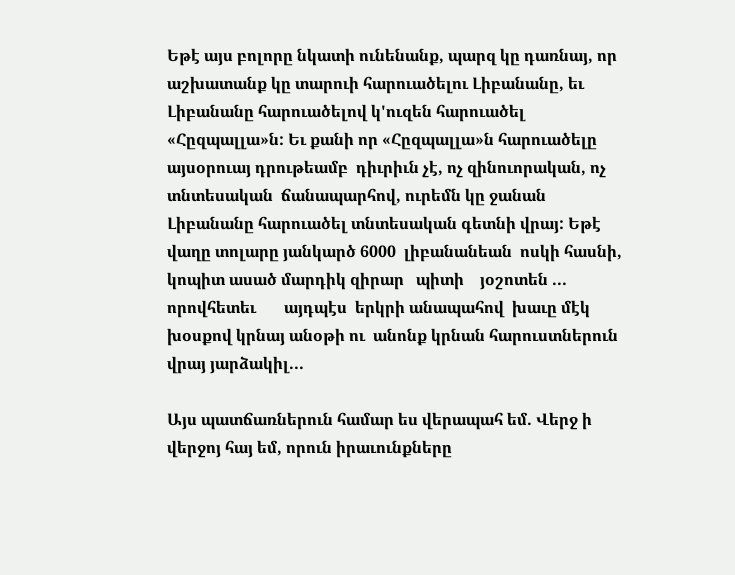Եթէ այս բոլորը նկատի ունենանք, պարզ կը դառնայ, որ աշխատանք կը տարուի հարուածելու Լիբանանը, եւ Լիբանանը հարուածելով կ'ուզեն հարուածել «Հըզպալլա»ն: Եւ քանի որ «Հըզպալլա»ն հարուածելը այսօրուայ դրութեամբ  դիւրիւն չէ, ոչ զինուորական, ոչ տնտեսական  ճանապարհով, ուրեմն կը ջանան Լիբանանը հարուածել տնտեսական գետնի վրայ: Եթէ վաղը տոլարը յանկարծ 6000  լիբանանեան  ոսկի հասնի,  կոպիտ ասած մարդիկ զիրար   պիտի    յօշոտեն ... որովհետեւ       այդպէս  երկրի անապահով  խաւը մէկ խօսքով կրնայ անօթի ու  անոնք կրնան հարուստներուն վրայ յարձակիլ...

Այս պատճառներուն համար ես վերապահ եմ. Վերջ ի վերջոյ հայ եմ, որուն իրաւունքները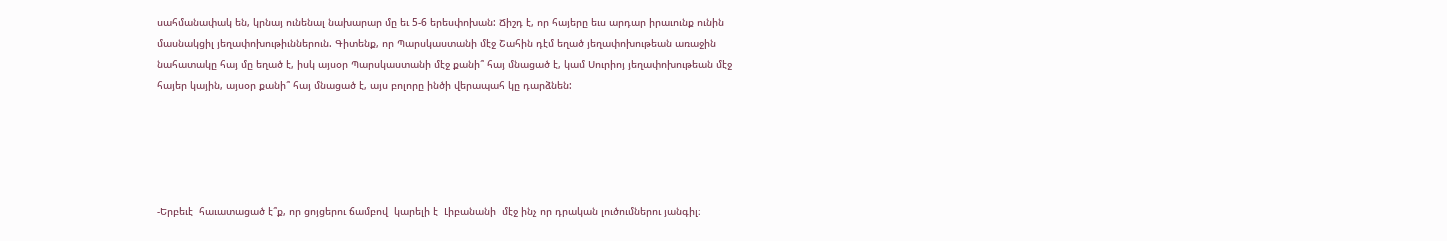սահմանափակ են, կրնայ ունենալ նախարար մը եւ 5-6 երեսփոխան: Ճիշդ է, որ հայերը եւս արդար իրաւունք ունին մասնակցիլ յեղափոխութիւններուն. Գիտենք, որ Պարսկաստանի մէջ Շահին դէմ եղած յեղափոխութեան առաջին նահատակը հայ մը եղած է, իսկ այսօր Պարսկաստանի մէջ քանի՞ հայ մնացած է, կամ Սուրիոյ յեղափոխութեան մէջ հայեր կային, այսօր քանի՞ հայ մնացած է, այս բոլորը ինծի վերապահ կը դարձնեն:





-Երբեւէ  հաւատացած է՞ք, որ ցոյցերու ճամբով  կարելի է  Լիբանանի  մէջ ինչ որ դրական լուծումներու յանգիլ։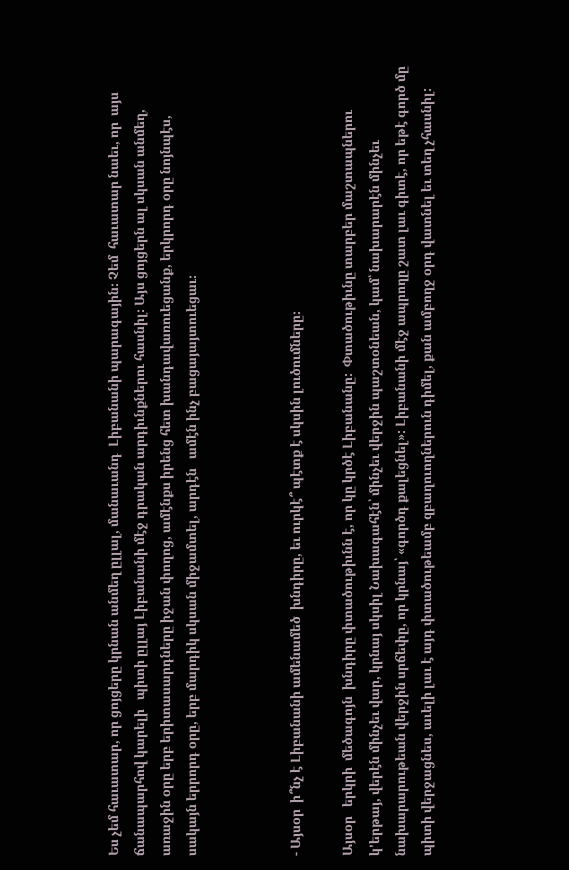Ես չեմ հաւատար, որ ցոյցերը կրնան անմեղ ըլլալ, մանաւանդ  Լիբանանի պարագային։ Չեմ  հաւատար նաեւ, որ  այս ճանապարհով կարելի   պիտի ըլլայ Լիբանանի մէջ դրական արդիւնքներու հասնիլ։ Այս ցոյցերն ալ սկսան անմեղ, առաջին օրը երբ երիտասարդները իջան փողոց, ամէնքս իրենց հետ խանդավառուեցանք, երկրորդ օրը նոյնպէս, սակայն երրորդ օրը, երբ մարդիկ սկսան միջամտել, արդէն   ամէն ինչ բացայայտուեցաւ։



- Այսօր  ի՞նչ է Լիբանանի ամենամեծ  խնդիրը, եւ ուրկէ՞ պէտք է սկսին լուծումները։

Այսօր   երկրի  մեծագոյն  խնդիրը փտածութիւնն է, որ կը կրծէ Լիբանանը:  Փտածութիւնը տարբեր մաշտապներու կ'երթայ, վերէն մինչեւ վար, կրնայ սկսիլ Նախագահէն՝ մինչեւ վերջին պաշտօնեան, կամ՝ նախարարէն մինչեւ նախարարութեան վերջին սրճեփը, որ կրնայ՝ «գործդ քալեցնել»: Լիբանանի մէջ ապրողը շատ լաւ գիտէ, որ եթէ գործ մը պիտի վերջացնես, աւելի լաւ է այդ փտածութեամբ զբաղուողներուն դիմել, քան ամբողջ օրդ վատնել եւ տեղ չհասնիլ: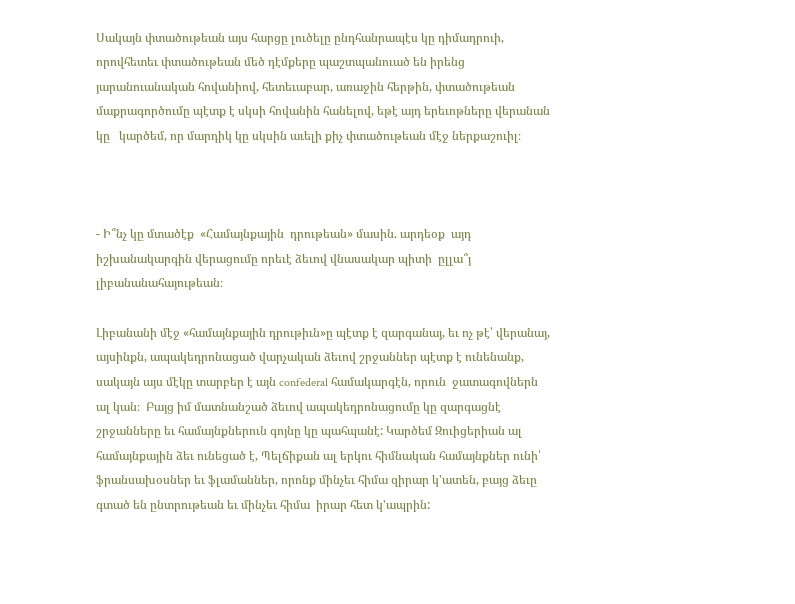Սակայն փտածութեան այս հարցը լուծելը ընդհանրապէս կը դիմադրուի, որովհետեւ փտածութեան մեծ դէմքերը պաշտպանուած են իրենց յարանուանական հովանիով, հետեւաբար, առաջին հերթին, փտածութեան մաքրագործումը պէտք է սկսի հովանին հանելով, եթէ այդ երեւոթները վերանան կը   կարծեմ, որ մարդիկ կը սկսին աւելի քիչ փտածութեան մէջ ներքաշուիլ։



- Ի՞նչ կը մտածէք  «Համայնքային  դրութեան» մասին. արդեօք  այդ իշխանակարգին վերացումը որեւէ ձեւով վնասակար պիտի  ըլլա՞յ լիբանանահայութեան։

Լիբանանի մէջ «համայնքային դրութիւն»ը պէտք է զարգանայ, եւ ոչ թէ՝ վերանայ, այսինքն, ապակեդրոնացած վարչական ձեւով շրջաններ պէտք է ունենանք, սակայն այս մէկը տարբեր է այն confederal համակարգէն, որուն  ջատագովներն ալ կան։  Բայց իմ մատնանշած ձեւով ապակեդրոնացումը կը զարգացնէ շրջանները եւ համայնքներուն գոյնը կը պահպանէ: Կարծեմ Զուիցերիան ալ համայնքային ձեւ ունեցած է, Պելճիքան ալ երկու հիմնական համայնքներ ունի՝ ֆրանսախօսներ եւ ֆլամաններ, որոնք մինչեւ հիմա զիրար կ'ատեն, բայց ձեւը գտած են ընտրութեան եւ մինչեւ հիմա  իրար հետ կ'ապրին: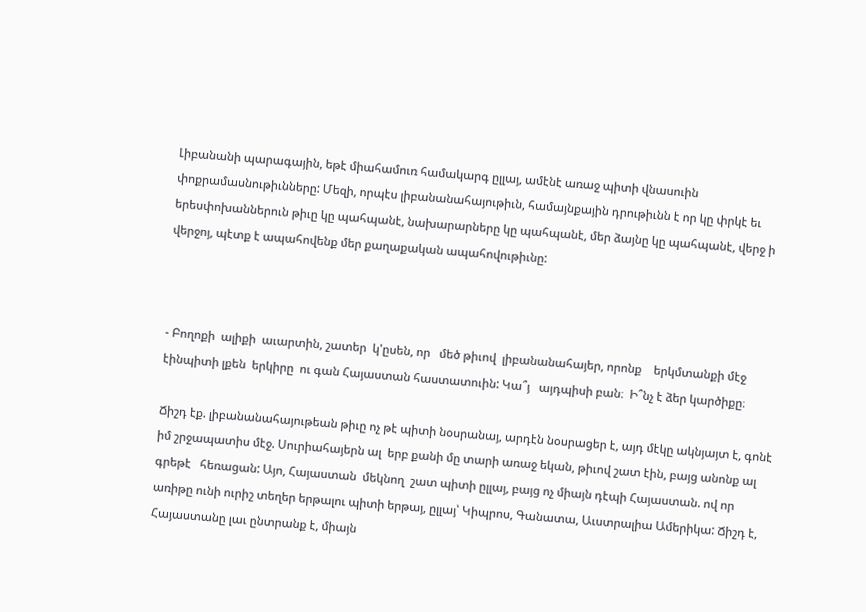Լիբանանի պարագային, եթէ միահամուռ համակարգ ըլլայ, ամէնէ առաջ պիտի վնասուին փոքրամասնութիւնները: Մեզի, որպէս լիբանանահայութիւն, համայնքային դրութիւնն է որ կը փրկէ եւ երեսփոխաններուն թիւը կը պահպանէ, նախարարները կը պահպանէ, մեր ձայնը կը պահպանէ, վերջ ի վերջոյ, պէտք է ապահովենք մեր քաղաքական ապահովութիւնը:



- Բողոքի  ալիքի  աւարտին, շատեր  կ'ըսեն, որ   մեծ թիւով  լիբանանահայեր, որոնք    երկմտանքի մէջ էինպիտի լքեն  երկիրը  ու գան Հայաստան հաստատուին: Կա՞յ   այդպիսի բան։  Ի՞նչ է ձեր կարծիքը։

Ճիշդ էք. լիբանանահայութեան թիւը ոչ թէ պիտի նօսրանայ, արդէն նօսրացեր է, այդ մէկը ակնյայտ է, գոնէ իմ շրջապատիս մէջ. Սուրիահայերն ալ  երբ քանի մը տարի առաջ եկան, թիւով շատ էին, բայց անոնք ալ գրեթէ   հեռացան: Այո, Հայաստան  մեկնող  շատ պիտի ըլլայ, բայց ոչ միայն դէպի Հայաստան. ով որ առիթը ունի ուրիշ տեղեր երթալու պիտի երթայ, ըլլայ՝ Կիպրոս, Գանատա, Աւստրալիա Ամերիկա: Ճիշդ է, Հայաստանը լաւ ընտրանք է, միայն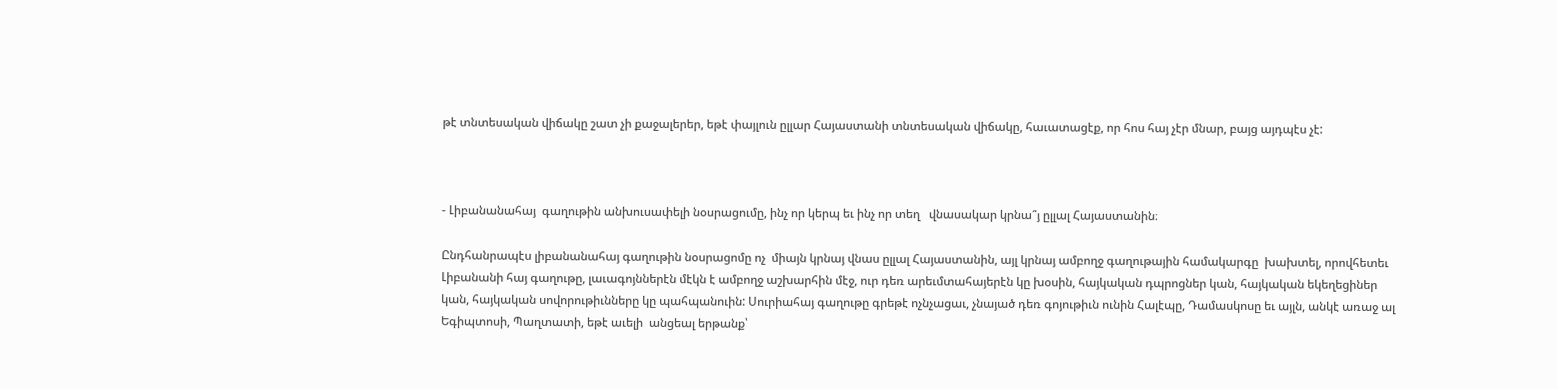թէ տնտեսական վիճակը շատ չի քաջալերեր, եթէ փայլուն ըլլար Հայաստանի տնտեսական վիճակը, հաւատացէք, որ հոս հայ չէր մնար, բայց այդպէս չէ:



- Լիբանանահայ  գաղութին անխուսափելի նօսրացումը, ինչ որ կերպ եւ ինչ որ տեղ   վնասակար կրնա՞յ ըլլալ Հայաստանին։

Ընդհանրապէս լիբանանահայ գաղութին նօսրացոմը ոչ  միայն կրնայ վնաս ըլլալ Հայաստանին, այլ կրնայ ամբողջ գաղութային համակարգը  խախտել, որովհետեւ Լիբանանի հայ գաղութը, լաւագոյններէն մէկն է ամբողջ աշխարհին մէջ, ուր դեռ արեւմտահայերէն կը խօսին, հայկական դպրոցներ կան, հայկական եկեղեցիներ կան, հայկական սովորութիւնները կը պահպանուին: Սուրիահայ գաղութը գրեթէ ոչնչացաւ, չնայած դեռ գոյութիւն ունին Հալէպը, Դամասկոսը եւ այլն, անկէ առաջ ալ Եգիպտոսի, Պաղտատի, եթէ աւելի  անցեալ երթանք՝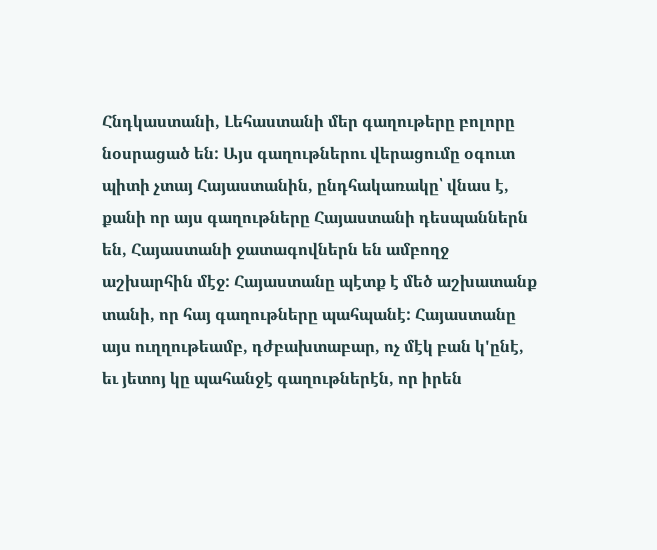Հնդկաստանի, Լեհաստանի մեր գաղութերը բոլորը նօսրացած են: Այս գաղութներու վերացումը օգուտ պիտի չտայ Հայաստանին, ընդհակառակը՝ վնաս է, քանի որ այս գաղութները Հայաստանի դեսպաններն են, Հայաստանի ջատագովներն են ամբողջ աշխարհին մէջ: Հայաստանը պէտք է մեծ աշխատանք տանի, որ հայ գաղութները պահպանէ: Հայաստանը այս ուղղութեամբ, դժբախտաբար, ոչ մէկ բան կ'ընէ, եւ յետոյ կը պահանջէ գաղութներէն, որ իրեն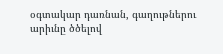օգտակար դառնան, գաղութներու արիւնը ծծելով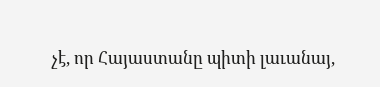չէ, որ Հայաստանը պիտի լաւանայ,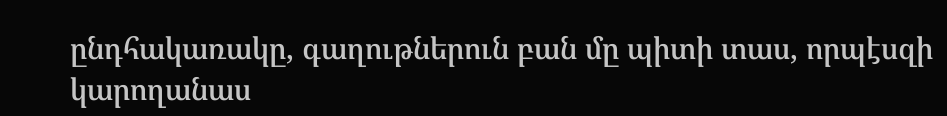ընդհակառակը, գաղութներուն բան մը պիտի տաս, որպէսզի կարողանաս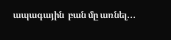ապագային  բան մը առնել...